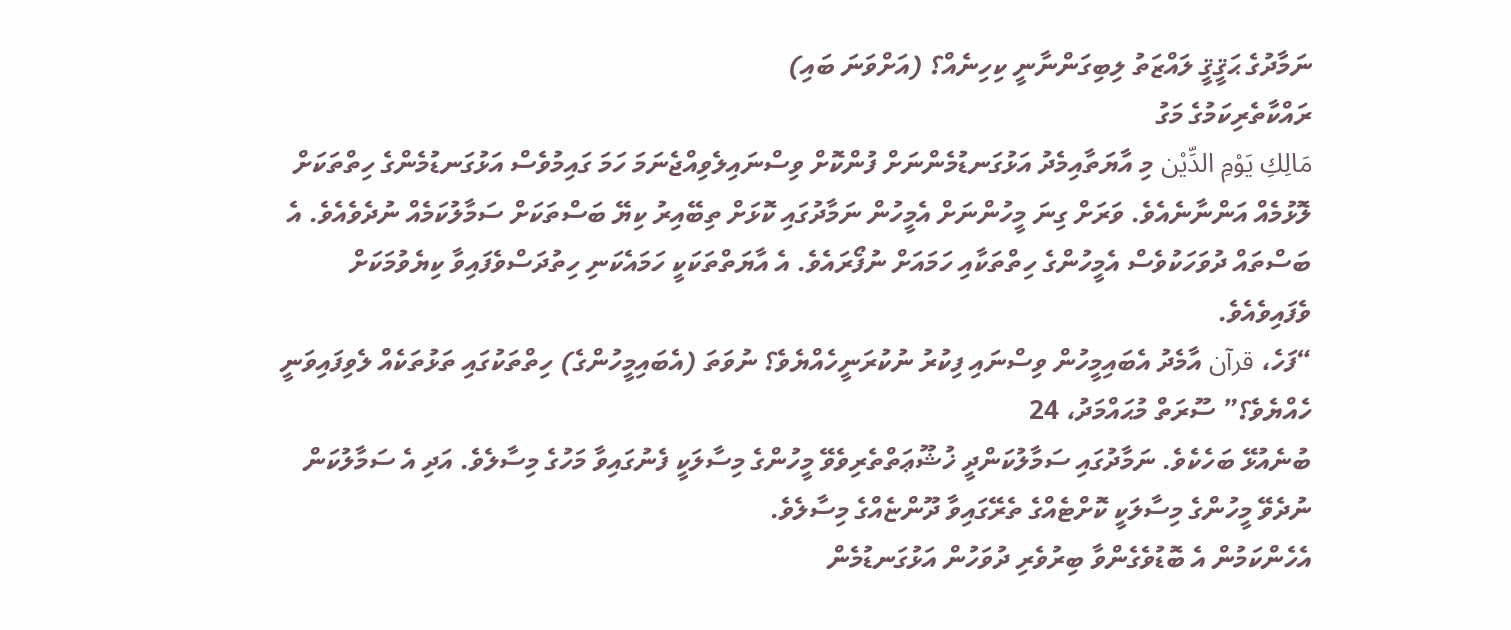ނަމާދުގެ ޙަޤީޤީ ލައްޒަތު ލިބިގަންނާނީ ކިހިނެއް؟ (އަށްވަނަ ބައި)
ރައްކާތެރިކަމުގެ މަގު
مَالِكِ يَوْمِ الدِّيْن މި އާޔަތާއިމެދު އަޅުގަނޑުމެންނަށް ފުންކޮށް ވިސްނައިލެވިއްޖެނަމަ ހަމަ ގައިމުވެސް އަޅުގަނޑުމެންގެ ހިތްތަކަށް ލޮޅުމެއް އަންނާނެއެވެ. ވަރަށް ގިނަ މީހުންނަށް އެމީހުން ނަމާދުގައި ކޮޅަށް ތިބޭއިރު ކިޔޭ ބަސްތަކަށް ސަމާލުކަމެއް ނުދެވެއެވެ. އެ ބަސްތައް ދުވަހަކުވެސް އެމީހުންގެ ހިތްތަކާއި ހަމައަށް ނުފޯރައެވެ. އެ އާޔަތްތަކަކީ ހަމައެކަނި ހިތުދަސްވެފައިވާ ކިޔެވުމަކަށް ވެފައިވެއެވެ.
“ފަހެ، قرآن އާމެދު އެބައިމީހުން ވިސްނައި ފިކުރު ނުކުރަނީހެއްޔެވެ؟ ނުވަތަ (އެބައިމީހުންގެ) ހިތްތަކުގައި ތަޅުތަކެއް ލެވިފައިވަނީ ހެއްޔެވެ؟” ސޫރަތް މުޙައްމަދު، 24
ބުނެއުޅޭ ބަހެކެވެ. ނަމާދުގައި ސަމާލުކަންދީ ޚުޝޫޢަތްތެރިވެވޭ މީހުންގެ މިސާލަކީ ފެނުގައިވާ މަހުގެ މިސާލެވެ. އަދި އެ ސަމާލުކަން ނުދެވޭ މީހުންގެ މިސާލަކީ ކޮށްޓެއްގެ ތެރޭގައިވާ ދޫންޏެއްގެ މިސާލެވެ.
އެހެންކަމުން އެ ބޮޑުވެގެންވާ ބިރުވެރި ދުވަހުން އަޅުގަނޑުމެން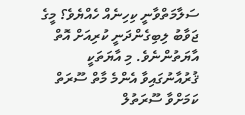ސަލާމަތްވާނީ ކިހިނެއް ހެއްޔެވެ؟ މީގެ ޖަވާބު ލިބިގެންދަނީ ކުރިއަށް އޮތް އާޔަތުންނެވެ. މި އާޔަތަކީ ޤުރުއާނުގައިވާ އެންމެ މާތް ސޫރަތް ކަމަށްވާ ސޫރަތުލް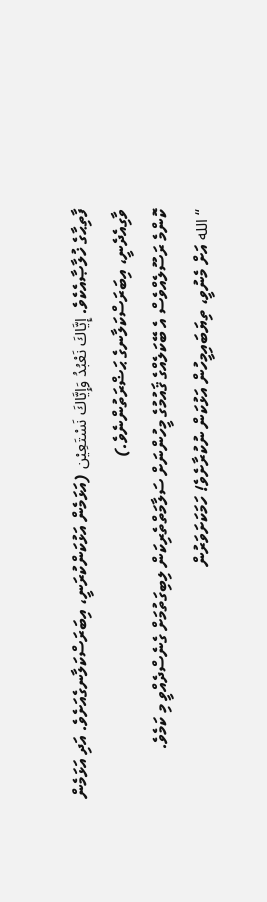ފާތިޙާގެ ޚުލާޞާއެކެވެ. إِيَّاكَ نَعْبُدُ وَإِيَّاكَ نَسْتَعِيْن (އަޅަމެން އަޅުކަންކުރަނީ، އިބަރަސްކަލާނގެއަށެވެ. އަދި އަޅަމެން ވާގިއެދެނީ، އިބަރަސްކަލާނގެ ޙަޟްރަތުންނެވެ.)
ކޮންމެ ރަސޫލެއްވެސް އެ ބޭކަލެއްގެ ޤައުމުގެ މީހުންނަށް ސަލާމަތްތެރިކަން ލިބިގަތުމަށް ގެނެސްދެއްވީ މި ކަމެވެ.
“الله އަށް މެނުވީ، ތިޔަބައިމީހުން އަޅުކަން ނުކުރާށެވެ! ހަމަކަށަވަރުން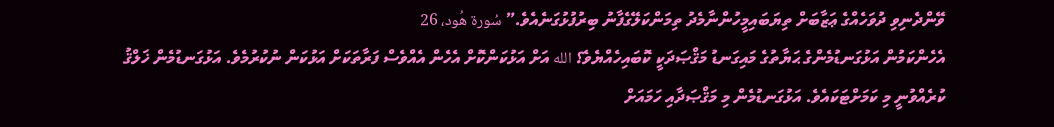ވޭންދެނިވި ދުވަހެއްގެ ޢަޒާބަށް ތިޔަބައިމީހުންނާމެދު ތިމަންކަލޭގެފާނު ބިރުފުޅުގަނެއެވެ.” سُورة هُود، 26
އެހެންކަމުން އަޅުގަނޑުމެންގެ ޙަޔާތުގެ މައިގަނޑު މަޤްޞަދަކީ ކޮބައިހެއްޔެވެ؟ الله އަށް އަޅުކަންކޮށް އެހެން އެއްވެސް ފަރާތަކަށް އަޅުކަން ނުކުރުމެވެ. އަޅުގަނޑުމެން ޚަލްޤު ކުރެއްވުނީ މި ކަމަށްޓަކައެވެ. އަޅުގަނޑުމެން މި މަޤްޞަދާއި ހަމައަށް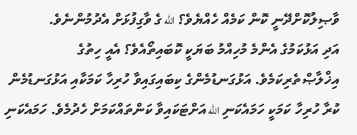ވާޞިލުކޮށްދޭނީ ކޮން ކަމެއް ހެއްޔެވެ؟ الله ގެ ވާގިފުޅަށް އެދުމުންނެވެ.
އަދި އަޅުކަމުގެ އެންމެ މުހިއްމު ބަޔަކީ ކޮބައިތޯއެވެ؟ އެއީ ހިތުގެ އިޚްލާޞްތެރިކަމެވެ. އަޅުގަނޑުމެންގެ ކިބައިގައިވާ ހުރިހާ ކަމަކާއި އަޅުގަނޑުމެން ކުރާ ހުރިހާ ކަމަކީ ހަމައެކަނި الله އަށްޓަކައިވާ ކަންތައްކަމަށް ހެދުމެވެ. ހަމައެކަނި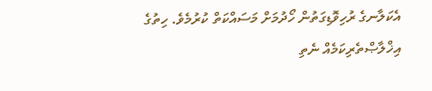އެކަލާނގެ ރުހިވޮޑިގަތުން ހޯދުމަށް މަސައްކަތް ކުރުމެވެ. ހިތުގެ އިޚްލާޞްތެރިކަމެއް ނެތި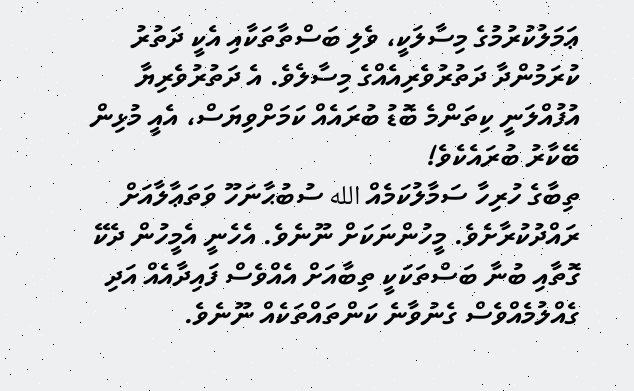ޢަމަލުކުރުމުގެ މިސާލަކީ، ވެލި ބަސްތާތަކާއި އެކީ ދަތުރު ކުރަމުންދާ ދަތުރުވެރިއެއްގެ މިސާލެވެ. އެ ދަތުރުވެރިޔާ އުފުއްލަނީ ކިތަންމެ ބޮޑު ބުރައެއް ކަމަށްވިޔަސް، އެއީ މުޅިން ބޭކާރު ބުރައެކެވެ!
ތިބާގެ ހުރިހާ ސަމާލުކަމެއް الله ސުބުޙާނަހޫ ވަތަޢާލާއަށް ރައްދުކުރާށެވެ. މީހުންނަކަށް ނޫނެވެ. އެހެނީ އެމީހުން ދެކޭ ގޮތާއި ބުނާ ބަސްތަކަކީ ތިބާއަށް އެއްވެސް ފައިދާއެއް އަދި ގެއްލުމެއްވެސް ގެނުވާނެ ކަންތައްތަކެއް ނޫނެވެ.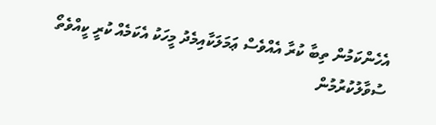އެހެންކަމުން ތިބާ ކުރާ އެއްވެސް ޢަމަލަކާއިމެދު މީހަކު އެކަމެއް ކުރީ ކީއްވެތޯ ސުވާލުކުރުމުން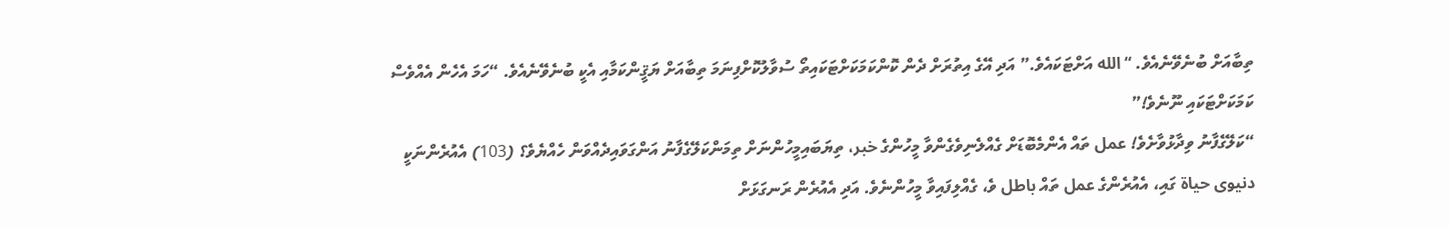ތިބާއަށް ބުނެވޭނެއެވެ. “الله އަށްޓަކައެވެ.” އަދި އޭގެ އިތުރަށް ދެން ކޮންކަމަކަށްޓަކައިތޯ ސުވާލުކޮށްފިނަމަ ތިބާއަށް ޔަޤީންކަމާއި އެކީ ބުނެވޭނެއެވެ. “ހަމަ އެހެން އެއްވެސް ކަމަކަށްޓަކައި ނޫނެވެ!”
“ކަލޭގެފާނު ވިދާޅުވާށެވެ! عمل ތައް އެންމެބޮޑަށް ގެއްލެނިވެގެންވާ މީހުންގެ خبر، ތިޔަބައިމީހުންނަށް ތިމަންކަލޭގެފާނު އަންގަވައިދެއްވަން ހެއްޔެވެ؟ (103) އެއުރެންނަކީ دنيوى حياة ގައި، އެއުރެންގެ عمل ތައް باطل ވެ، ގެއްލިފައިވާ މީހުންނެވެ. އަދި އެއުރެން ރަނގަޅަށް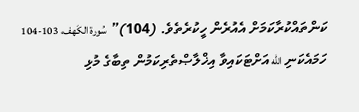ކަންތައްކުރާކަމަށް އެއުރެން ހީކުރެތެވެ. (104)” سُورة الكَهف، 103-104
ހަމައެކަނި الله އަށްޓަކައިވާ އިޚްލާޞްތެރިކަމުން ތިބާގެ މުޅި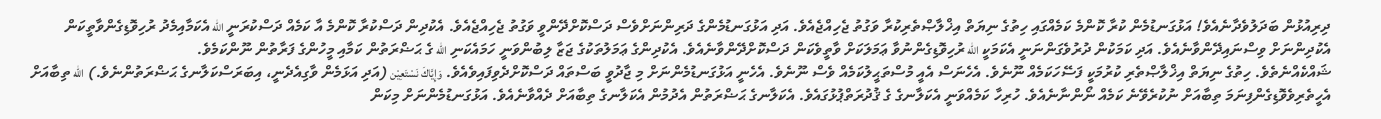ދިރިއުޅުން ބަދަލުވެދާނެއެވެ! އަޅުގަނޑުމެން ކުރާ ކޮންމެ ކަމެއްގައި ހިތުގެ ނިޔަތް އިޚްލާޞްތެރިކުރާ ވަގުތު ޖެހިއްޖެއެވެ. އަދި އަޅުގަނޑުމެންގެ ދަރިންނަށްވެސް ދަސްކޮށްދޭންވީ ވަގުތު ޖެހިއްޖެއެވެ. އެކުދިން ދަސްކުރާ ކޮންމެ އާ ކަމެއް ދަސްކުރަނީ الله އެކަމާއިމެދު ރުހިވޮޑިގެންވާތީކަން އެކުދިންނަށް ވިސްނައިދޭންވާނެއެވެ. އަދި ކަމަކުން ދުރުވެގަންނަނީ އެކަމަކީ الله ރުހިވޮޑިގެންނުވާ ޢަމަލަކަށް ވާތީވެކަން ދަސްކޮށްދޭންވާނެއެވެ. އެކުދިންގެ ޢަމަލުތަކުގެ ޖަޒާ ލިބުންވަނީ ހަމައެކަނި الله ގެ ޙަޟްރަތުން ކަމާއި މީހުންގެ ފަރާތުން ނޫންކަމެވެ.
ޝައްކެއްނެތެވެ. ހިތުގެ ނިޔަތް އިޚްލާޞްތެރި ކުރުމަކީ ފަސޭހަކަމެއް ނޫނެވެ. އެހެނަސް އެއީ މުސްތަޙީލުކަމެއް ވެސް ނޫނެވެ. އެހެނީ އަޅުގަނޑުމެންނަށް މި ޖާދުވީ ބަސްތައް ދަސްކޮށްދެވިފައިވެއެވެ. وَإِيَّاكَ نَسْتَعِيْن (އަދި އަޅަމެން ވާގިއެދެނީ، އިބަރަސްކަލާނގެ ޙަޟްރަތުންނެވެ.) الله ތިބާއަށް އެހީތެރިވެވޮޑިގެންފިނަމަ ތިބާއަށް ނުކުރެވޭނެ ކަމެއް ނޯންނާނެއެވެ. ހުރިހާ ކަމެއްވަނީ އެކަލާނގެ ގެ ޤުދުރަތްޕުޅުގައެވެ. އެކަލާނގެ ޙަޟްރަތުން އެދުމުން އެކަލާނގެ ތިބާއަށް ދެއްވާނެއެވެ. އަޅުގަނޑުމެންނަށް މިކަން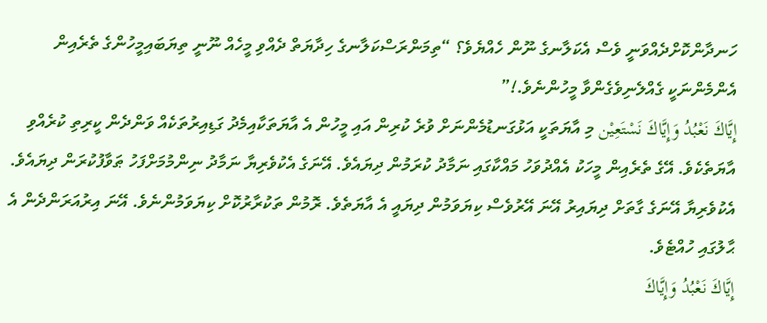ހަނދާންކޮށްދެއްވަނީ ވެސް އެކަލާނގެ ނޫން ހެއްޔެވެ؟ “ތިމަންރަސްކަލާނގެ ހިދާޔަތް ދެއްވި މީހެއް ނޫނީ ތިޔަބައިމީހުންގެ ތެރެއިން އެންމެންނަކީ ގެއްލެނިވެގެންވާ މީހުންނެވެ.!”
إِيَّاكَ نَعْبُدُ وَإِيَّاكَ نَسْتَعِيْن މި އާޔަތަކީ އަޅުގަނޑުމެންނަށް ވުރެ ކުރިން އައި މީހުން އެ އާޔަތަކާއިމެދު ގަޑިއިރުތަކެއް ވަންދެން ކީރިތި ކުރެއްވި އާޔަތެކެވެ. އޭގެ ތެރެއިން މީހަކު އެއްދުވަހު މައްކާގައި ނަމާދު ކުރަމުން ދިޔައެވެ. އޭނަގެ އެކުވެރިޔާ ނަމާދު ނިންމުމަށްފަހު ޠަވާފުކުރަން ދިޔައެވެ. އެކުވެރިޔާ އޭނަގެ ގާތަށް ދިޔައިރު އޭނަ އޭރުވެސް ކިޔަވަމުން ދިޔައީ އެ އާޔަތެވެ. ރޮމުން ތަކުރާރުކޮށް ކިޔަވަމުންނެވެ. އޭނަ އިރުއަރަންދެން އެ ޙާލުގައި ހުއްޓެވެ.
إِيَّاكَ نَعْبُدُ وَإِيَّاكَ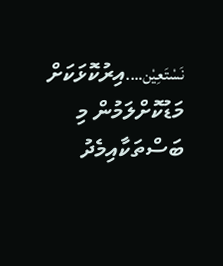نَسْتَعِيْن….އިރުކޮޅަކަށް މަޑުކޮށްލަމުން މި ބަސްތަކާއިމެދު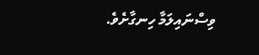ވިސްނައިލަމާ ހިނގާށެވެ.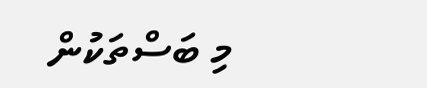މި ބަސްތަކުން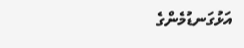އަޅުގަނޑުމެންގެ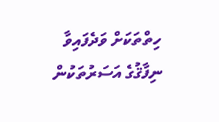ހިތްތަކަށް ވަދެފައިވާ ނިފާޤުގެ އަސަރުތަކުން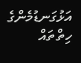އަޅުގަނޑުމެންގެ ހިތްތައް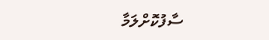ސާފުކޮށްލަމާ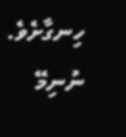ހިނގާށެވެ.
ނުނިމޭ